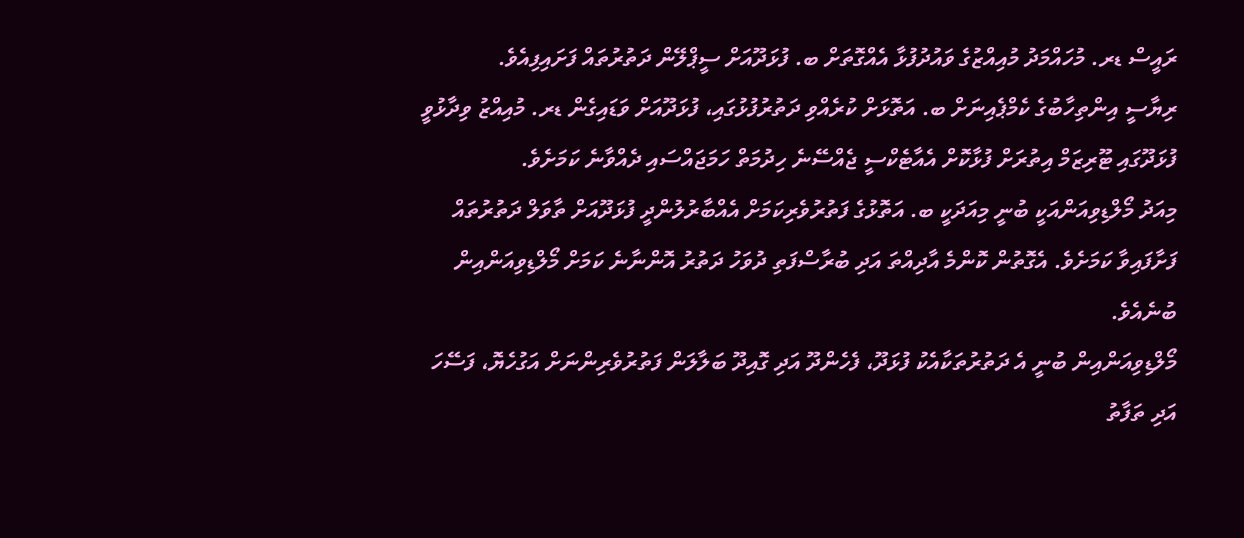ރައީސް ޑރ. މުހައްމަދު މުއިއްޒުގެ ވައުދުފުޅާ އެއްގޮތަށް ބ. ފުޅަދޫއަށް ސީޕްލޭން ދަތުރުތައް ފަށައިފިއެވެ.
ރިޔާސީ އިންތިހާބުގެ ކެމްޕެއިނަށް ބ. އަތޮޅަށް ކުރެއްވި ދަތުރުފުޅުގައި، ފުޅަދޫއަށް ވަޑައިގެން ޑރ. މުއިއްޒު ވިދާޅުވީ ފުޅަދޫގައި ޓޫރިޒަމް އިތުރަށް ފުޅާކޮށް އެއާޓެކްސީ ޖެއްސޭނެ ހިދުމަތް ހަމަޖައްސައި ދެއްވާނެ ކަމަށެވެ.
މިއަދު މޯލްޑިވިއަންއަކީ ބުނީ މިއަދަކީ ބ. އަތޮޅުގެ ފަތުރުވެރިކަމަށް އެއްބާރުލުންދީ ފުޅަދޫއަށް ތާވަލް ދަތުރުތައް ފަށާފައިވާ ކަމަށެވެ. އެގޮތުން ކޮންމެ އާދިއްތަ އަދި ބުރާސްފަތި ދުވަހު ދަތުރު އޮންނާނެ ކަމަށް މޯލްޑިވިއަންއިން ބުނެއެވެ.
މޯލްޑިވިއަންއިން ބުނީ އެ ދަތުރުތަކާއެކު ފުޅަދޫ، ފެހެންދޫ އަދި ގޮއިދޫ ބަލާލަން ފަތުރުވެރިންނަށް އަގުހެޔޮ، ފަސޭހަ އަދި ތަފާތު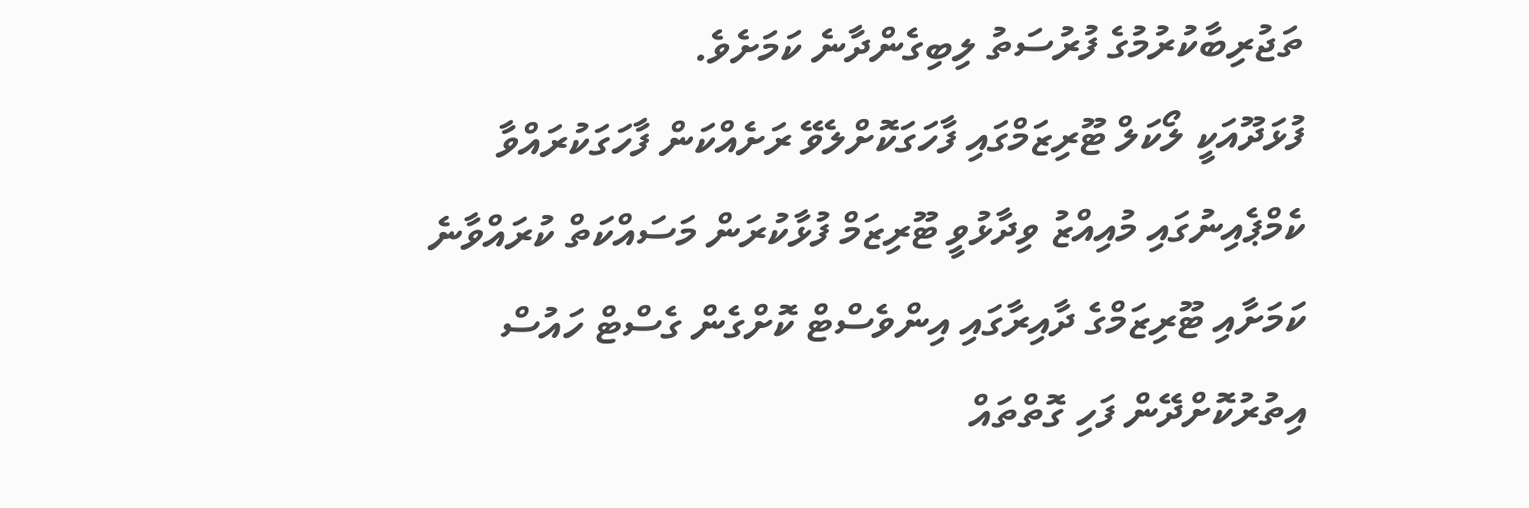ތަޖުރިބާކުރުމުގެ ފުރުސަތު ލިބިގެންދާނެ ކަމަށެވެ.
ފުޅަދޫއަކީ ލޯކަލް ޓޫރިޒަމްގައި ފާހަގަކޮށްލެވޭ ރަށެއްކަން ފާހަގަކުރައްވާ ކެމްޕެއިނުގައި މުއިއްޒު ވިދާޅުވީ ޓޫރިޒަމް ފުޅާކުރަން މަސައްކަތް ކުރައްވާނެ ކަމަށާއި ޓޫރިޒަމްގެ ދާއިރާގައި އިންވެސްޓް ކޮށްގެން ގެސްޓް ހައުސް އިތުރުކޮށްދޭން ފަހި ގޮތްތައް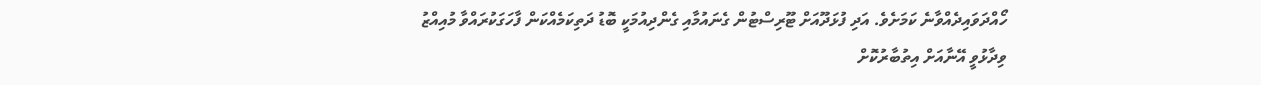ހޯއްދަވައިދެއްވާނެ ކަމަށެވެ. އަދި ފުޅަދޫއަށް ޓޫރިސްޓުން ގެނައުމާއި ގެންދިއުމަކީ ބޮޑު ދަތިކަމެއްކަން ފާހަގަކުރައްވާ މުއިއްޒު ވިދާޅުވީ އޭނާއަށް އިތުބާރުކޮށް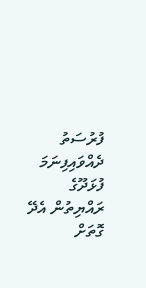ފުރުސަތު ދެއްވައިފިނަމަ ފުޅަދޫގެ ރައްޔިތުން އެދޭ ގޮތަށް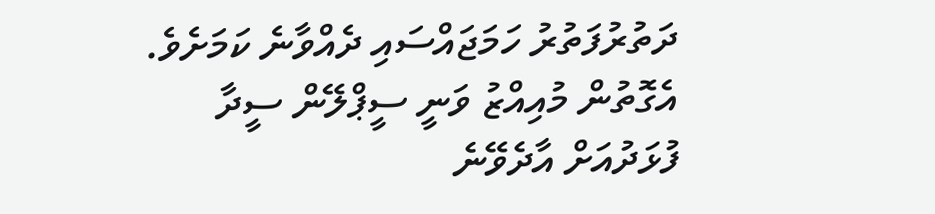ދަތުރުފަތުރު ހަމަޖައްސައި ދެއްވާނެ ކަމަށެވެ.
އެގޮތުން މުއިއްޒު ވަނީ ސީޕްލޭން ސީދާ ފުޅަދުއަށް އާދެވޭނެ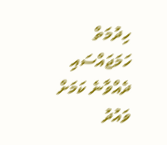ހިދުމަތް ހަމަޖައްސައި ދެއްވާނެ ކަމަށް ވައުދު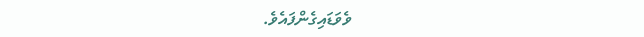ވެވަޑައިގެންފައެވެ.